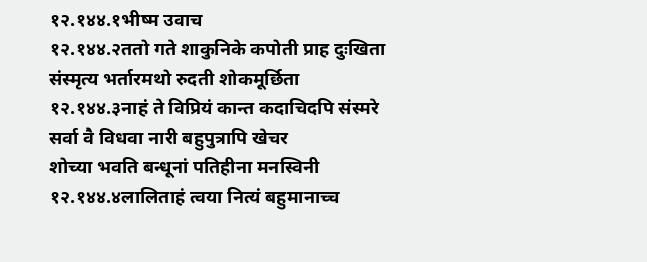१२.१४४.१भीष्म उवाच
१२.१४४.२ततो गते शाकुनिके कपोती प्राह दुःखिता
संस्मृत्य भर्तारमथो रुदती शोकमूर्छिता
१२.१४४.३नाहं ते विप्रियं कान्त कदाचिदपि संस्मरे
सर्वा वै विधवा नारी बहुपुत्रापि खेचर
शोच्या भवति बन्धूनां पतिहीना मनस्विनी
१२.१४४.४लालिताहं त्वया नित्यं बहुमानाच्च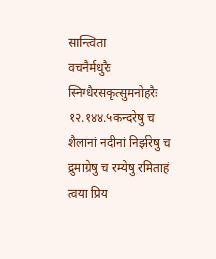सान्त्विता
वचनैर्मधुरैः स्निग्धैरसकृत्सुमनोहरैः
१२.१४४.५कन्दरेषु च शैलानां नदीनां निर्झरेषु च
द्रुमाग्रेषु च रम्येषु रमिताहं त्वया प्रिय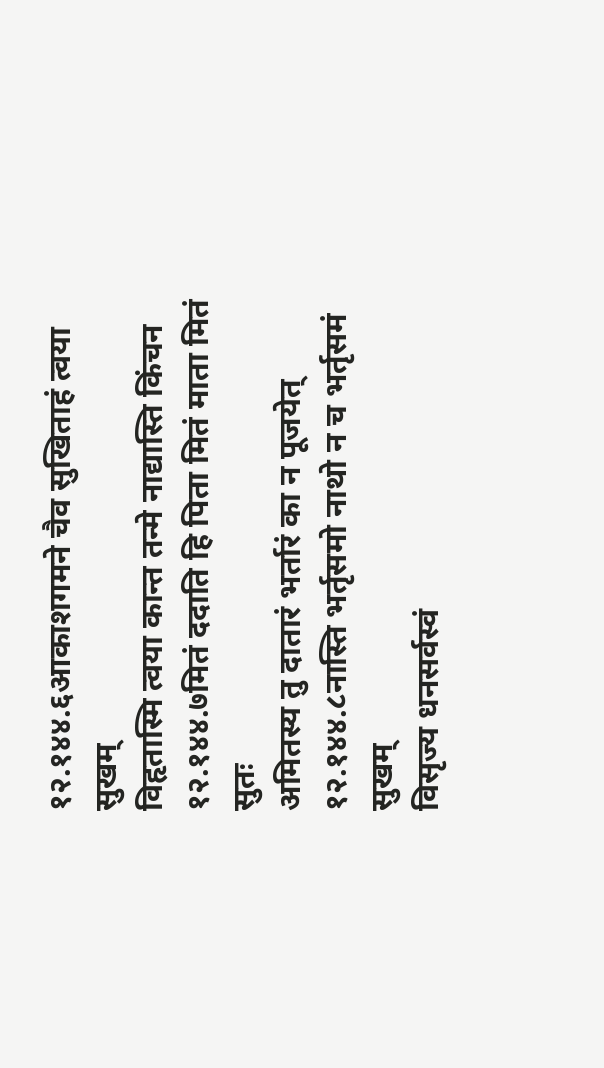१२.१४४.६आकाशगमने चैव सुखिताहं त्वया सुखम्
विहृतास्मि त्वया कान्त तन्मे नाद्यास्ति किंचन
१२.१४४.७मितं ददाति हि पिता मितं माता मितं सुतः
अमितस्य तु दातारं भर्तारं का न पूजयेत्
१२.१४४.८नास्ति भर्तृसमो नाथो न च भर्तृसमं सुखम्
विसृज्य धनसर्वस्वं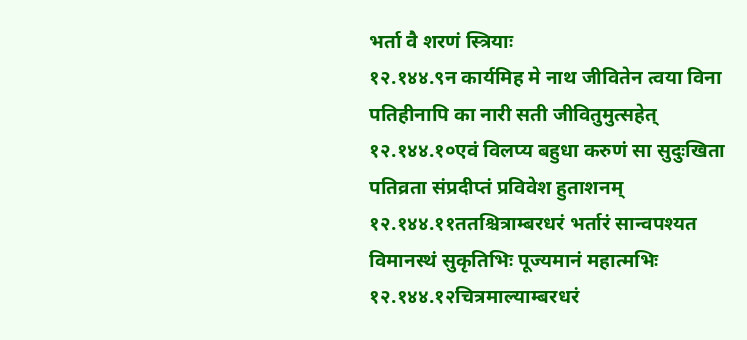भर्ता वै शरणं स्त्रियाः
१२.१४४.९न कार्यमिह मे नाथ जीवितेन त्वया विना
पतिहीनापि का नारी सती जीवितुमुत्सहेत्
१२.१४४.१०एवं विलप्य बहुधा करुणं सा सुदुःखिता
पतिव्रता संप्रदीप्तं प्रविवेश हुताशनम्
१२.१४४.११ततश्चित्राम्बरधरं भर्तारं सान्वपश्यत
विमानस्थं सुकृतिभिः पूज्यमानं महात्मभिः
१२.१४४.१२चित्रमाल्याम्बरधरं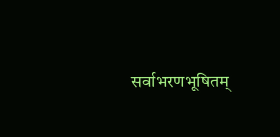सर्वाभरणभूषितम्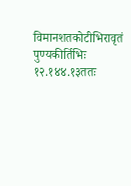विमानशतकोटीभिरावृतं पुण्यकीर्तिभिः
१२.१४४.१३ततः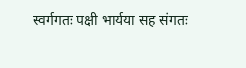स्वर्गगतः पक्षी भार्यया सह संगतः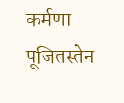कर्मणा पूजितस्तेन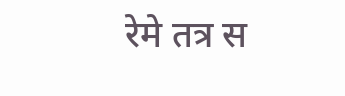रेमे तत्र स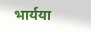भार्यया